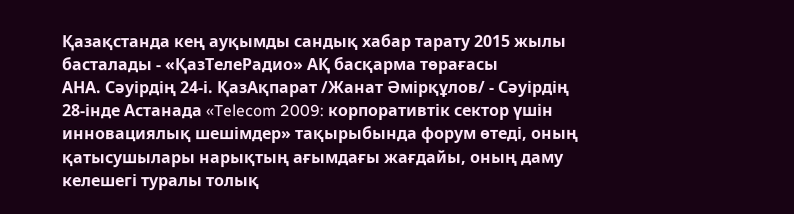Қазақстанда кең ауқымды сандық хабар тарату 2015 жылы басталады - «ҚазТелеРадио» АҚ басқарма төрағасы
АНА. Сәуірдің 24-і. ҚазАқпарат /Жанат Әмірқұлов/ - Сәуірдің 28-інде Астанада «Telecom 2009: корпоративтік сектор үшін инновациялық шешімдер» тақырыбында форум өтеді, оның қатысушылары нарықтың ағымдағы жағдайы, оның даму келешегі туралы толық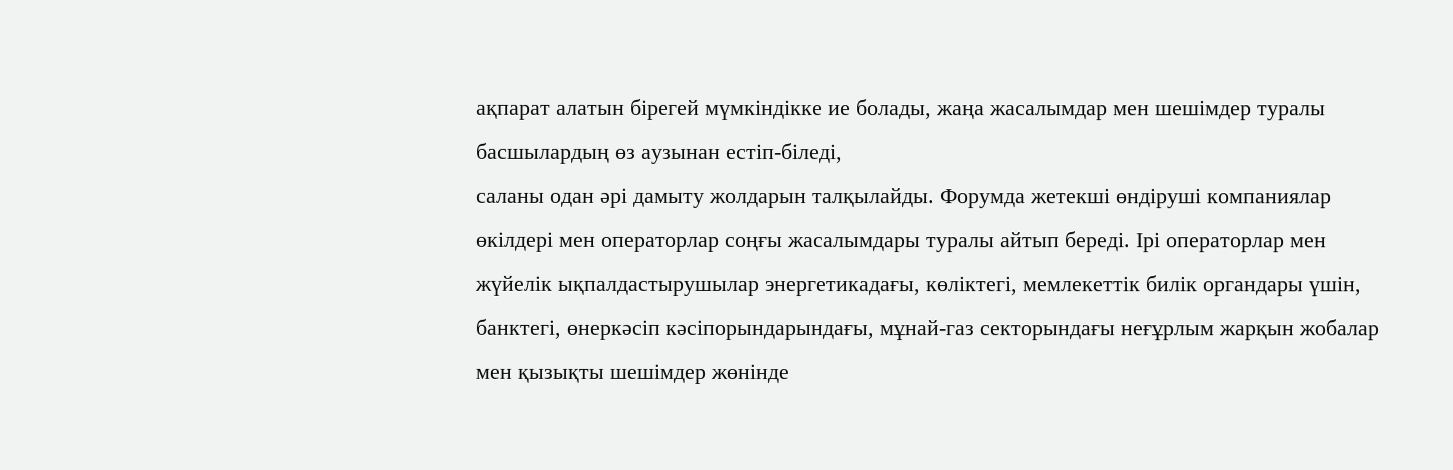ақпарат алатын бірегей мүмкіндікке ие болады, жаңа жасалымдар мен шешімдер туралы басшылардың өз аузынан естіп-біледі,
саланы одан әрі дамыту жолдарын талқылайды. Форумда жетекші өндіруші компаниялар өкілдері мен операторлар соңғы жасалымдары туралы айтып береді. Ірі операторлар мен жүйелік ықпалдастырушылар энергетикадағы, көліктегі, мемлекеттік билік органдары үшін, банктегі, өнеркәсіп кәсіпорындарындағы, мұнай-газ секторындағы неғұрлым жарқын жобалар мен қызықты шешімдер жөнінде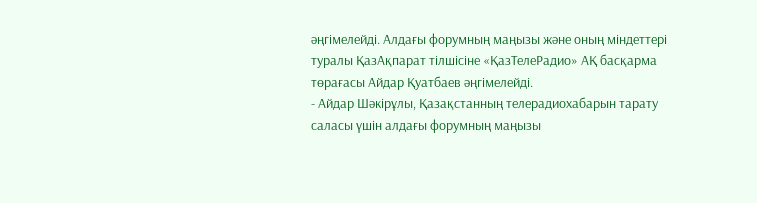әңгімелейді. Алдағы форумның маңызы және оның міндеттері туралы ҚазАқпарат тілшісіне «ҚазТелеРадио» АҚ басқарма төрағасы Айдар Қуатбаев әңгімелейді.
- Айдар Шәкірұлы, Қазақстанның телерадиохабарын тарату саласы үшін алдағы форумның маңызы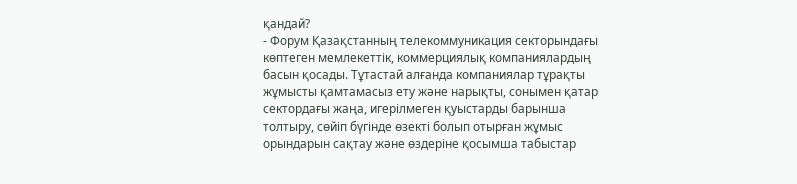қандай?
- Форум Қазақстанның телекоммуникация секторындағы көптеген мемлекеттік, коммерциялық компаниялардың басын қосады. Тұтастай алғанда компаниялар тұрақты жұмысты қамтамасыз ету және нарықты, сонымен қатар сектордағы жаңа, игерілмеген қуыстарды барынша толтыру, сөйіп бүгінде өзекті болып отырған жұмыс орындарын сақтау және өздеріне қосымша табыстар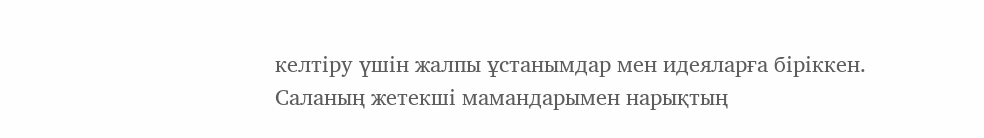келтіру үшін жалпы ұстанымдар мен идеяларға біріккен. Саланың жетекші мамандарымен нарықтың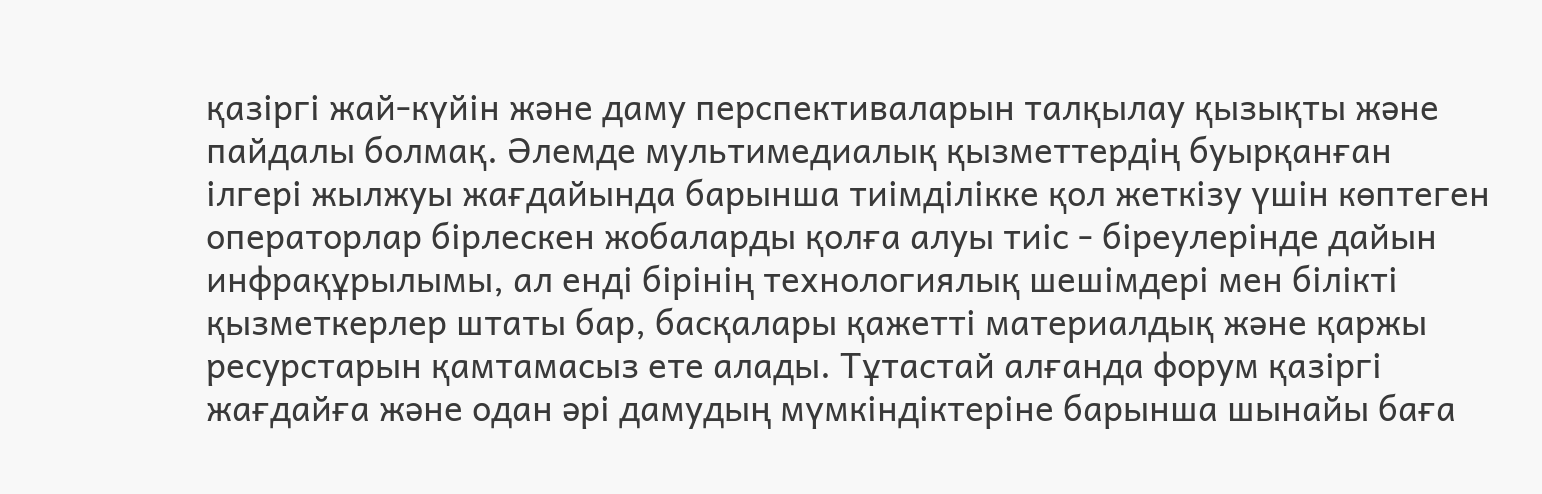қазіргі жай-күйін және даму перспективаларын талқылау қызықты және пайдалы болмақ. Әлемде мультимедиалық қызметтердің буырқанған ілгері жылжуы жағдайында барынша тиімділікке қол жеткізу үшін көптеген операторлар бірлескен жобаларды қолға алуы тиіс - біреулерінде дайын инфрақұрылымы, ал енді бірінің технологиялық шешімдері мен білікті қызметкерлер штаты бар, басқалары қажетті материалдық және қаржы ресурстарын қамтамасыз ете алады. Тұтастай алғанда форум қазіргі жағдайға және одан әрі дамудың мүмкіндіктеріне барынша шынайы баға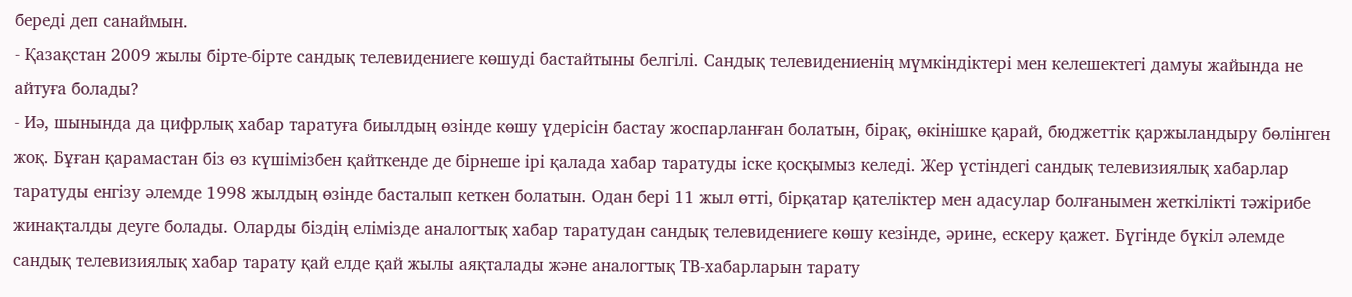береді деп санаймын.
- Қазақстан 2009 жылы бірте-бірте сандық телевидениеге көшуді бастайтыны белгілі. Сандық телевидениенің мүмкіндіктері мен келешектегі дамуы жайында не айтуға болады?
- Иә, шынында да цифрлық хабар таратуға биылдың өзінде көшу үдерісін бастау жоспарланған болатын, бірақ, өкінішке қарай, бюджеттік қаржыландыру бөлінген жоқ. Бұған қарамастан біз өз күшімізбен қайткенде де бірнеше ірі қалада хабар таратуды іске қосқымыз келеді. Жер үстіндегі сандық телевизиялық хабарлар таратуды енгізу әлемде 1998 жылдың өзінде басталып кеткен болатын. Одан бері 11 жыл өтті, бірқатар қателіктер мен адасулар болғанымен жеткілікті тәжірибе жинақталды деуге болады. Оларды біздің елімізде аналогтық хабар таратудан сандық телевидениеге көшу кезінде, әрине, ескеру қажет. Бүгінде бүкіл әлемде сандық телевизиялық хабар тарату қай елде қай жылы аяқталады және аналогтық ТВ-хабарларын тарату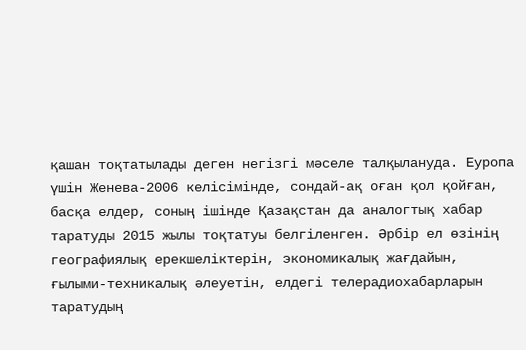қашан тоқтатылады деген негізгі мәселе талқылануда. Еуропа үшін Женева-2006 келісімінде, сондай-ақ оған қол қойған, басқа елдер, соның ішінде Қазақстан да аналогтық хабар таратуды 2015 жылы тоқтатуы белгіленген. Әрбір ел өзінің географиялық ерекшеліктерін, экономикалық жағдайын, ғылыми-техникалық әлеуетін, елдегі телерадиохабарларын таратудың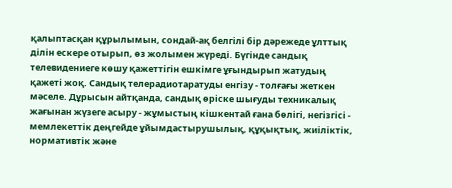қалыптасқан құрылымын, сондай-ақ белгілі бір дәрежеде ұлттық ділін ескере отырып, өз жолымен жүреді. Бүгінде сандық телевидениеге көшу қажеттігін ешкімге ұғындырып жатудың қажеті жоқ. Сандық телерадиотаратуды енгізу - толғағы жеткен мәселе. Дұрысын айтқанда, сандық өріске шығуды техникалық жағынан жүзеге асыру - жұмыстың кішкентай ғана бөлігі, негізгісі - мемлекеттік деңгейде ұйымдастырушылық, құқықтық, жиіліктік, нормативтік және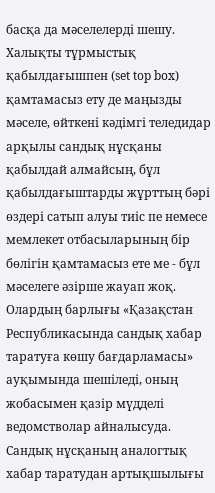басқа да мәселелерді шешу. Халықты тұрмыстық қабылдағышпен (set top box) қамтамасыз ету де маңызды мәселе, өйткені кәдімгі теледидар арқылы сандық нұсқаны қабылдай алмайсың, бұл қабылдағыштарды жұрттың бәрі өздері сатып алуы тиіс пе немесе мемлекет отбасыларының бір бөлігін қамтамасыз ете ме - бұл мәселеге әзірше жауап жоқ. Олардың барлығы «Қазақстан Республикасында сандық хабар таратуға көшу бағдарламасы» ауқымында шешіледі, оның жобасымен қазір мүдделі ведомстволар айналысуда. Сандық нұсқаның аналогтық хабар таратудан артықшылығы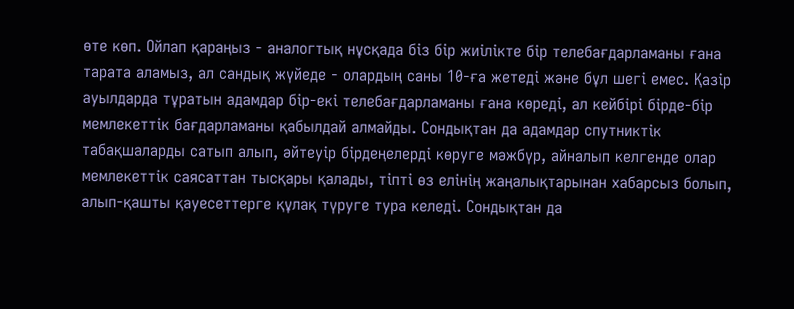өте көп. Ойлап қараңыз - аналогтық нұсқада біз бір жиілікте бір телебағдарламаны ғана тарата аламыз, ал сандық жүйеде - олардың саны 10-ға жетеді және бұл шегі емес. Қазір ауылдарда тұратын адамдар бір-екі телебағдарламаны ғана көреді, ал кейбірі бірде-бір мемлекеттік бағдарламаны қабылдай алмайды. Сондықтан да адамдар спутниктік табақшаларды сатып алып, әйтеуір бірдеңелерді көруге мәжбүр, айналып келгенде олар мемлекеттік саясаттан тысқары қалады, тіпті өз елінің жаңалықтарынан хабарсыз болып, алып-қашты қауесеттерге құлақ түруге тура келеді. Сондықтан да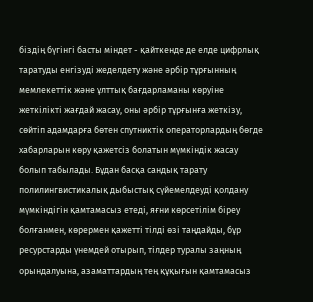біздің бүгінгі басты міндет - қайткенде де елде цифрлық таратуды енгізуді жеделдету және әрбір тұрғынның мемлекеттік және ұлттық бағдарламаны көруіне жеткілікті жағдай жасау, оны әрбір тұрғынға жеткізу, сөйтіп адамдарға бөтен спутниктік операторлардың бөгде хабарларын көру қажетсіз болатын мүмкіндік жасау болып табылады. Бұдан басқа сандық тарату полилингвистикалық дыбыстық сүйемелдеуді қолдану мүмкіндігін қамтамасыз етеді, яғни көрсетілім біреу болғанмен, көрермен қажетті тілді өзі таңдайды, бұр ресурстарды үнемдей отырып, тілдер туралы заңның орындалуына, азаматтардың тең құқығын қамтамасыз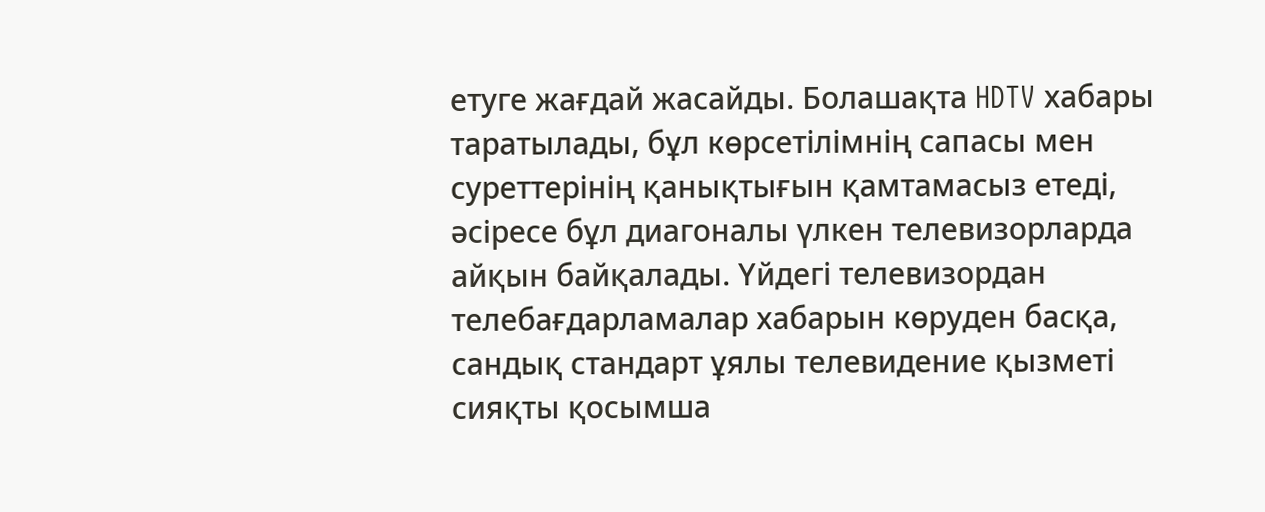етуге жағдай жасайды. Болашақта HDTV хабары таратылады, бұл көрсетілімнің сапасы мен суреттерінің қанықтығын қамтамасыз етеді, әсіресе бұл диагоналы үлкен телевизорларда айқын байқалады. Үйдегі телевизордан телебағдарламалар хабарын көруден басқа, сандық стандарт ұялы телевидение қызметі сияқты қосымша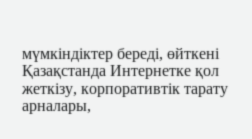мүмкіндіктер береді, өйткені Қазақстанда Интернетке қол жеткізу, корпоративтік тарату арналары,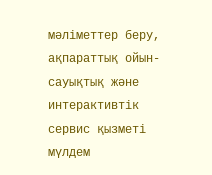мәліметтер беру, ақпараттық ойын-сауықтық және интерактивтік сервис қызметі мүлдем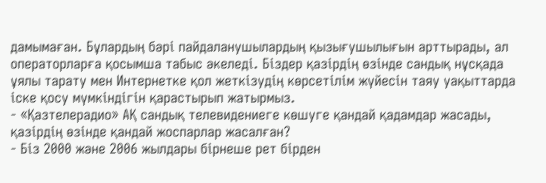дамымаған. Бұлардың бәрі пайдаланушылардың қызығушылығын арттырады, ал операторларға қосымша табыс әкеледі. Біздер қазірдің өзінде сандық нұсқада ұялы тарату мен Интернетке қол жеткізудің көрсетілім жүйесін таяу уақыттарда іске қосу мүмкіндігін қарастырып жатырмыз.
- «Қазтелерадио» АҚ сандық телевидениеге көшуге қандай қадамдар жасады, қазірдің өзінде қандай жоспарлар жасалған?
- Біз 2000 және 2006 жылдары бірнеше рет бірден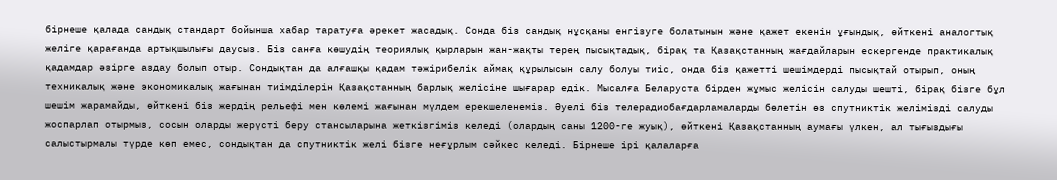бірнеше қалада сандық стандарт бойынша хабар таратуға әрекет жасадық. Сонда біз сандық нұсқаны енгізуге болатынын және қажет екенін ұғындық, өйткені аналогтық желіге қарағанда артықшылығы даусыз. Біз санға көшудің теориялық қырларын жан-жақты терең пысықтадық, бірақ та Қазақстанның жағдайларын ескергенде практикалық қадамдар әзірге аздау болып отыр. Сондықтан да алғашқы қадам тәжірибелік аймақ құрылысын салу болуы тиіс, онда біз қажетті шешімдерді пысықтай отырып, оның техникалық және экономикалық жағынан тиімділерін Қазақстанның барлық желісіне шығарар едік. Мысалға Беларуста бірден жұмыс желісін салуды шешті, бірақ бізге бұл шешім жарамайды, өйткені біз жердің рельефі мен көлемі жағынан мүлдем ерекшеленеміз. Әуелі біз телерадиобағдарламаларды бөлетін өз спутниктік желімізді салуды жоспарлап отырмыз, сосын оларды жерүсті беру стансыларына жеткізгіміз келеді (олардың саны 1200-ге жуық), өйткені Қазақстанның аумағы үлкен, ал тығыздығы салыстырмалы түрде көп емес, сондықтан да спутниктік желі бізге неғұрлым сәйкес келеді. Бірнеше ірі қалаларға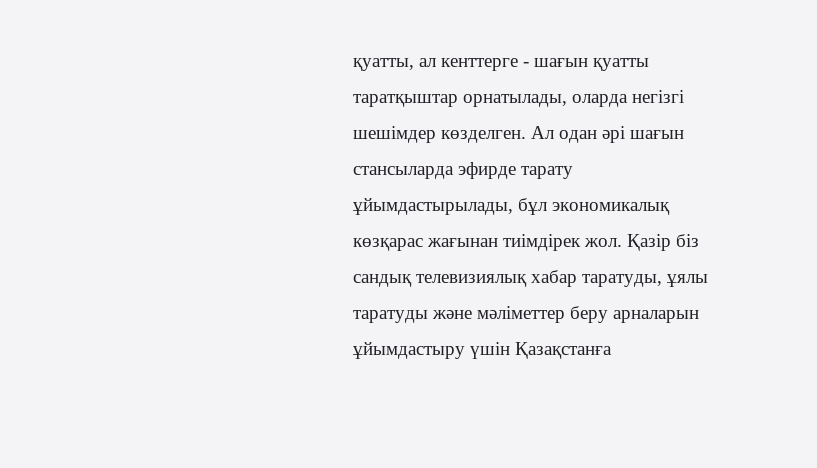қуатты, ал кенттерге - шағын қуатты таратқыштар орнатылады, оларда негізгі шешімдер көзделген. Ал одан әрі шағын стансыларда эфирде тарату ұйымдастырылады, бұл экономикалық көзқарас жағынан тиімдірек жол. Қазір біз сандық телевизиялық хабар таратуды, ұялы таратуды және мәліметтер беру арналарын ұйымдастыру үшін Қазақстанға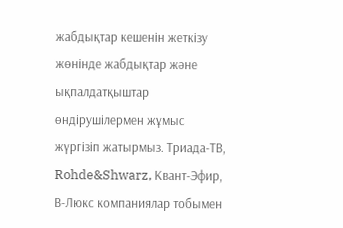жабдықтар кешенін жеткізу жөнінде жабдықтар және ықпалдатқыштар өндірушілермен жұмыс жүргізіп жатырмыз. Триада-ТВ, Rohde&Shwarz, Квант-Эфир, В-Люкс компаниялар тобымен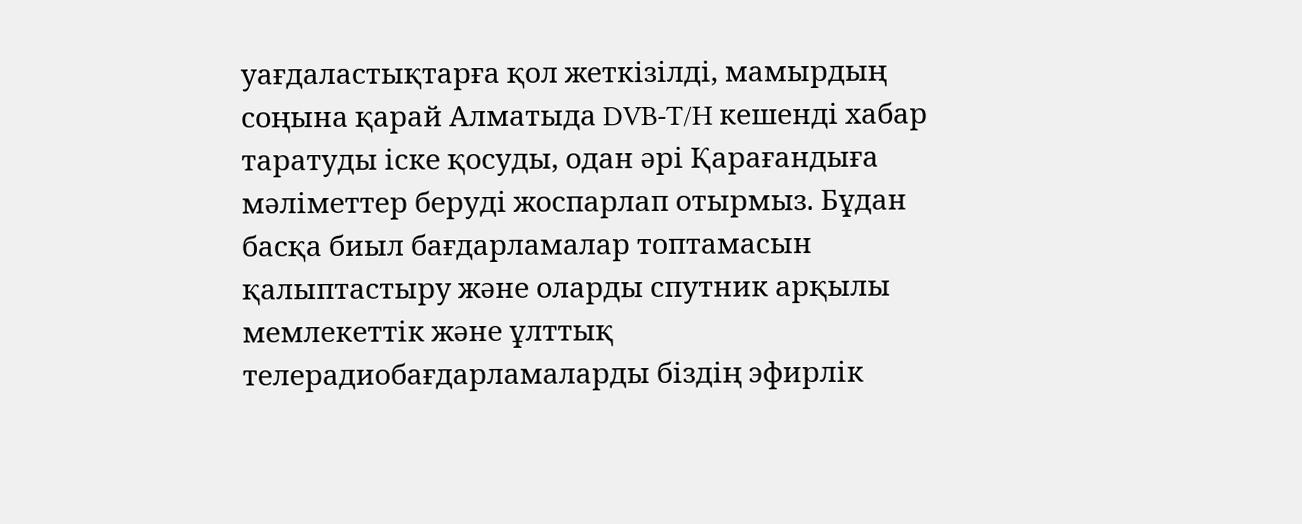уағдаластықтарға қол жеткізілді, мамырдың соңына қарай Алматыда DVB-T/H кешенді хабар таратуды іске қосуды, одан әрі Қарағандыға мәліметтер беруді жоспарлап отырмыз. Бұдан басқа биыл бағдарламалар топтамасын қалыптастыру және оларды спутник арқылы мемлекеттік және ұлттық телерадиобағдарламаларды біздің эфирлік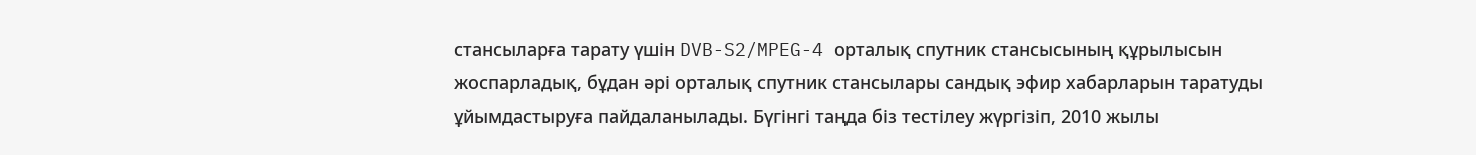стансыларға тарату үшін DVB-S2/MPEG-4 орталық спутник стансысының құрылысын жоспарладық, бұдан әрі орталық спутник стансылары сандық эфир хабарларын таратуды ұйымдастыруға пайдаланылады. Бүгінгі таңда біз тестілеу жүргізіп, 2010 жылы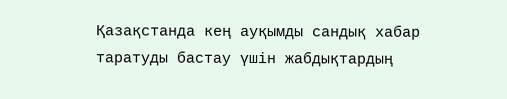Қазақстанда кең ауқымды сандық хабар таратуды бастау үшін жабдықтардың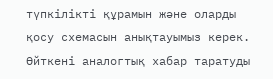түпкілікті құрамын және оларды қосу схемасын анықтауымыз керек. Өйткені аналогтық хабар таратуды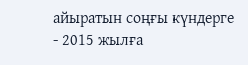айыратын соңғы күндерге - 2015 жылға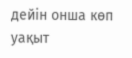дейін онша көп уақыт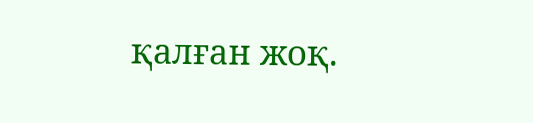қалған жоқ.